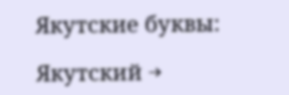Якутские буквы:

Якутский →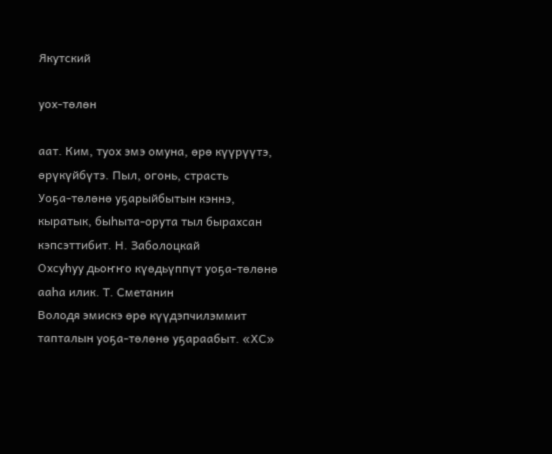Якутский

уох-төлөн

аат. Ким, туох эмэ омуна, өрө күүрүүтэ, өрүкүйбүтэ. Пыл, огонь, страсть
Уоҕа-төлөнө уҕарыйбытын кэннэ, кыратык, быһыта-орута тыл бырахсан кэпсэттибит. Н. Заболоцкай
Охсуһуу дьоҥҥо күөдьүппүт уоҕа-төлөнө ааһа илик. Т. Сметанин
Володя эмискэ өрө күүдэпчилэммит тапталын уоҕа-төлөнө уҕараабыт. «ХС»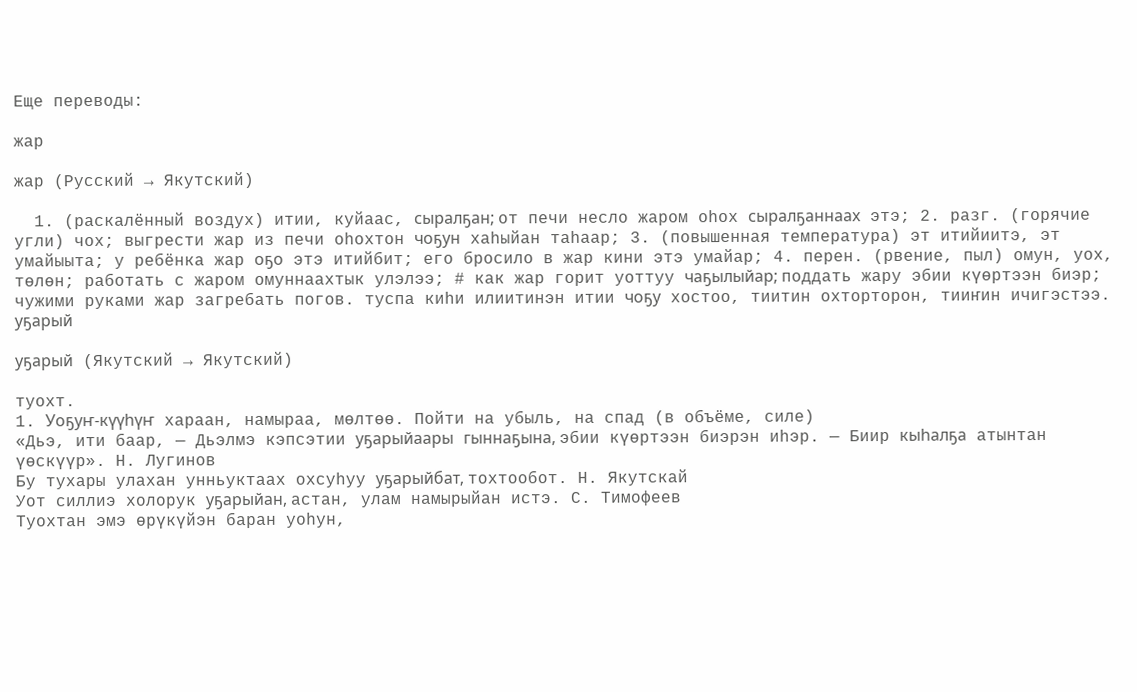Еще переводы:

жар

жар (Русский → Якутский)

  1. (раскалённый воздух) итии, куйаас, сыралҕан; от печи несло жаром оһох сыралҕаннаах этэ; 2. разг. (горячие угли) чох; выгрести жар из печи оһохтон чоҕун хаһыйан таһаар; 3. (повышенная температура) эт итийиитэ, эт умайыыта; у ребёнка жар оҕо этэ итийбит; его бросило в жар кини этэ умайар; 4. перен. (рвение, пыл) омун, уох, төлөн; работать с жаром омуннаахтык улэлээ; # как жар горит уоттуу чаҕылыйар; поддать жару эбии күөртээн биэр; чужими руками жар загребать погов. туспа киһи илиитинэн итии чоҕу хостоо, тиитин охторторон, тииҥин ичигэстээ.
уҕарый

уҕарый (Якутский → Якутский)

туохт.
1. Уоҕуҥ-күүһүҥ хараан, намыраа, мөлтөө. Пойти на убыль, на спад (в объёме, силе)
«Дьэ, ити баар, — Дьэлмэ кэпсэтии уҕарыйаары гыннаҕына, эбии күөртээн биэрэн иһэр. — Биир кыһалҕа атынтан үөскүүр». Н. Лугинов
Бу тухары улахан унньуктаах охсуһуу уҕарыйбат, тохтообот. Н. Якутскай
Уот силлиэ холорук уҕарыйан, астан, улам намырыйан истэ. С. Тимофеев
Туохтан эмэ өрүкүйэн баран уоһун,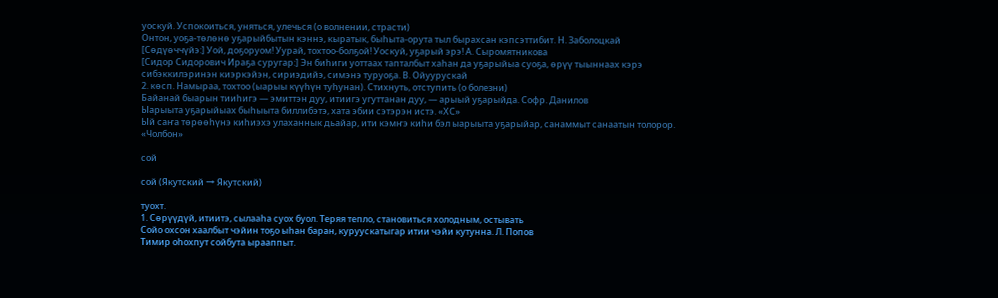уоскуй. Успокоиться, уняться, улечься (о волнении, страсти)
Онтон, уоҕа-төлөнө уҕарыйбытын кэннэ, кыратык, быһыта-орута тыл бырахсан кэпсэттибит. Н. Заболоцкай
[Сөдүөччүйэ:] Уой, доҕоруом! Уурай, тохтоо-болҕой! Уоскуй, уҕарый эрэ! А. Сыромятникова
[Сидор Сидорович Ираҕа суругар:] Эн биһиги уоттаах тапталбыт хаһан да уҕарыйыа суоҕа, өрүү тыыннаах кэрэ сибэккилэринэн киэркэйэн, сириэдийэ, симэнэ туруоҕа. В. Ойуурускай
2. көсп. Намыраа, тохтоо (ыарыы күүһүн туһунан). Стихнуть, отступить (о болезни)
Байанай быарын тииһигэ — эмиттэн дуу, итиигэ угуттанан дуу, — арыый уҕарыйда. Софр. Данилов
Ыарыыта уҕарыйыах быһыыта биллибэтэ, хата эбии сэтэрэн истэ. «ХС»
Ый саҥа төрөөһүнэ киһиэхэ улаханнык дьайар, ити кэмҥэ киһи бэл ыарыыта уҕарыйар, санаммыт санаатын толорор. «Чолбон»

сой

сой (Якутский → Якутский)

туохт.
1. Сөрүүдүй, итиитэ, сылааһа суох буол. Теряя тепло, становиться холодным, остывать
Сойо охсон хаалбыт чэйин тоҕо ыһан баран, куруускатыгар итии чэйи кутунна. Л. Попов
Тимир оһохпут сойбута ырааппыт.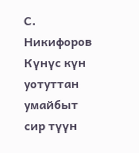С. Никифоров
Күнүс күн уотуттан умайбыт сир түүн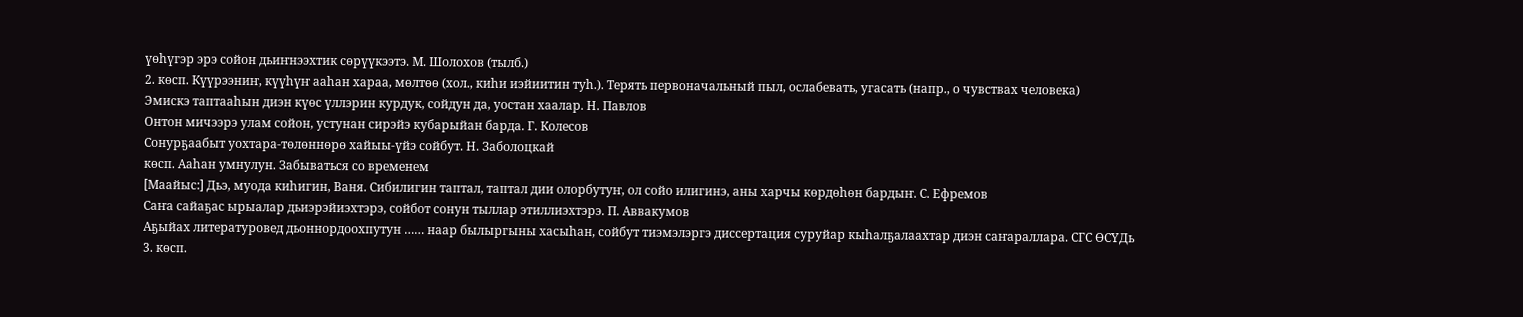үөһүгэр эрэ сойон дьиҥнээхтик сөрүүкээтэ. М. Шолохов (тылб.)
2. көсп. Күүрээниҥ, күүһүҥ ааһан хараа, мөлтөө (хол., киһи иэйиитин туһ.). Терять первоначальный пыл, ослабевать, угасать (напр., о чувствах человека)
Эмискэ таптааһын диэн күөс үллэрин курдук, сойдун да, уостан хаалар. Н. Павлов
Онтон мичээрэ улам сойон, устунан сирэйэ кубарыйан барда. Г. Колесов
Сонурҕаабыт уохтара-төлөннөрө хайыы-үйэ сойбут. Н. Заболоцкай
көсп. Ааһан умнулун. Забываться со временем
[Маайыс:] Дьэ, муода киһигин, Ваня. Сибилигин таптал, таптал дии олорбутуҥ, ол сойо илигинэ, аны харчы көрдөһөн бардыҥ. С. Ефремов
Саҥа сайаҕас ырыалар дьиэрэйиэхтэрэ, сойбот сонун тыллар этиллиэхтэрэ. П. Аввакумов
Аҕыйах литературовед дьоннордоохпутун …… наар былыргыны хасыһан, сойбут тиэмэлэргэ диссертация суруйар кыһалҕалаахтар диэн саҥараллара. СГС ӨСҮДь
3. көсп.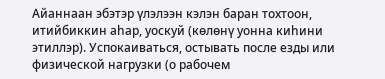Айаннаан эбэтэр үлэлээн кэлэн баран тохтоон, итийбиккин аһар, уоскуй (көлөнү уонна киһини этиллэр). Успокаиваться, остывать после езды или физической нагрузки (о рабочем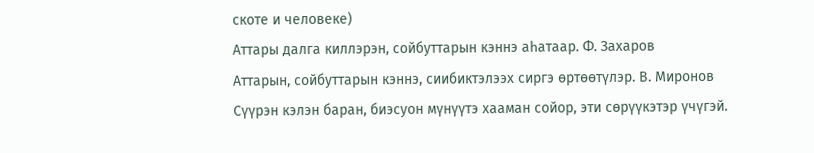скоте и человеке)
Аттары далга киллэрэн, сойбуттарын кэннэ аһатаар. Ф. Захаров
Аттарын, сойбуттарын кэннэ, сиибиктэлээх сиргэ өртөөтүлэр. В. Миронов
Сүүрэн кэлэн баран, биэсуон мүнүүтэ хааман сойор, эти сөрүүкэтэр үчүгэй.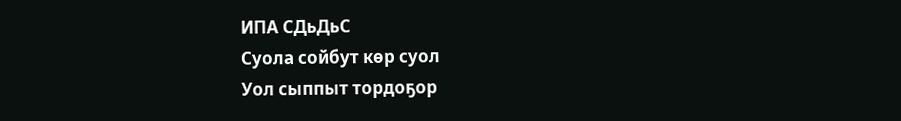ИПА СДьДьС
Суола сойбут көр суол
Уол сыппыт тордоҕор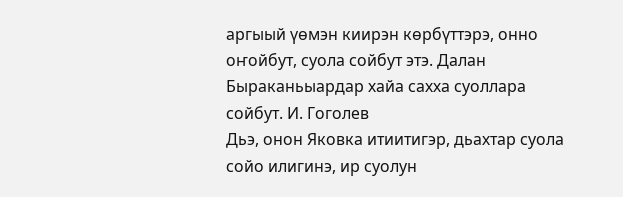аргыый үөмэн киирэн көрбүттэрэ, онно оҥойбут, суола сойбут этэ. Далан
Быраканьыардар хайа сахха суоллара сойбут. И. Гоголев
Дьэ, онон Яковка итиитигэр, дьахтар суола сойо илигинэ, ир суолун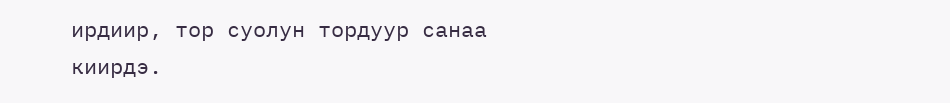ирдиир, тор суолун тордуур санаа киирдэ.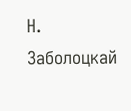Н. Заболоцкай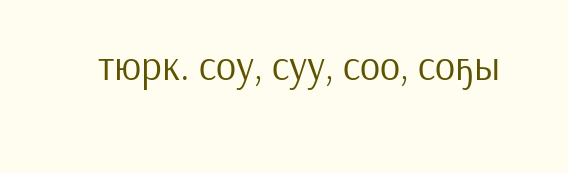тюрк. соу, суу, соо, соҕы